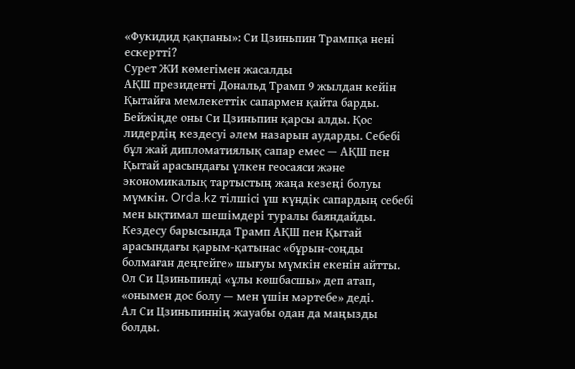«Фукидид қақпаны»: Си Цзиньпин Трампқа нені ескертті?
Сурет ЖИ көмегімен жасалды
АҚШ президенті Дональд Трамп 9 жылдан кейін Қытайға мемлекеттік сапармен қайта барды. Бейжіңде оны Си Цзиньпин қарсы алды. Қос лидердің кездесуі әлем назарын аударды. Себебі бұл жай дипломатиялық сапар емес — АҚШ пен Қытай арасындағы үлкен геосаяси және экономикалық тартыстың жаңа кезеңі болуы мүмкін. Orda.kz тілшісі үш күндік сапардың себебі мен ықтимал шешімдері туралы баяндайды.
Кездесу барысында Трамп АҚШ пен Қытай арасындағы қарым-қатынас «бұрын-соңды болмаған деңгейге» шығуы мүмкін екенін айтты. Ол Си Цзиньпинді «ұлы көшбасшы» деп атап, «онымен дос болу — мен үшін мәртебе» деді.
Ал Си Цзиньпиннің жауабы одан да маңызды болды.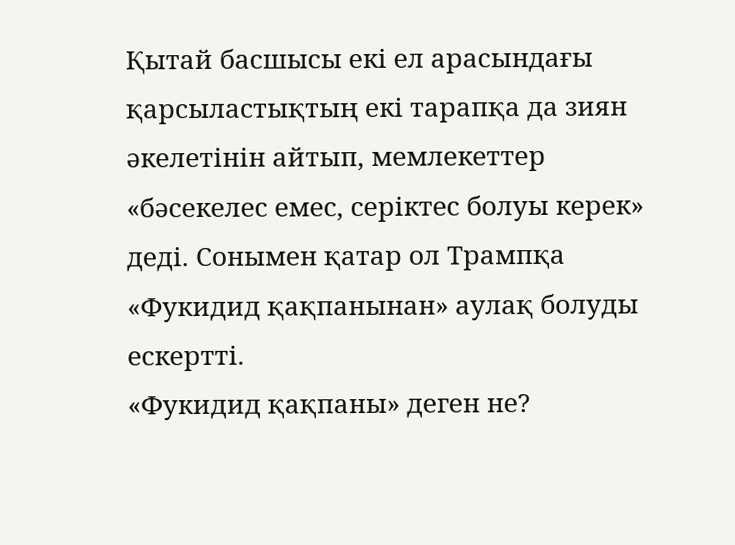Қытай басшысы екі ел арасындағы қарсыластықтың екі тарапқа да зиян әкелетінін айтып, мемлекеттер «бәсекелес емес, серіктес болуы керек» деді. Сонымен қатар ол Трампқа «Фукидид қақпанынан» аулақ болуды ескертті.
«Фукидид қақпаны» деген не?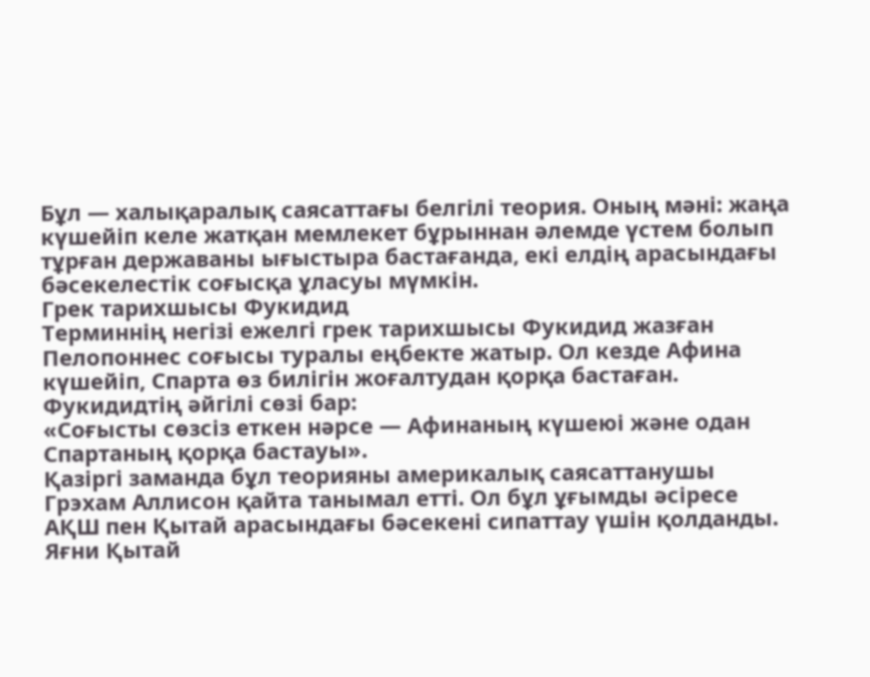Бұл — халықаралық саясаттағы белгілі теория. Оның мәні: жаңа күшейіп келе жатқан мемлекет бұрыннан әлемде үстем болып тұрған державаны ығыстыра бастағанда, екі елдің арасындағы бәсекелестік соғысқа ұласуы мүмкін.
Грек тарихшысы Фукидид
Терминнің негізі ежелгі грек тарихшысы Фукидид жазған Пелопоннес соғысы туралы еңбекте жатыр. Ол кезде Афина күшейіп, Спарта өз билігін жоғалтудан қорқа бастаған. Фукидидтің әйгілі сөзі бар:
«Соғысты сөзсіз еткен нәрсе — Афинаның күшеюі және одан Спартаның қорқа бастауы».
Қазіргі заманда бұл теорияны америкалық саясаттанушы Грэхам Аллисон қайта танымал етті. Ол бұл ұғымды әсіресе АҚШ пен Қытай арасындағы бәсекені сипаттау үшін қолданды.
Яғни Қытай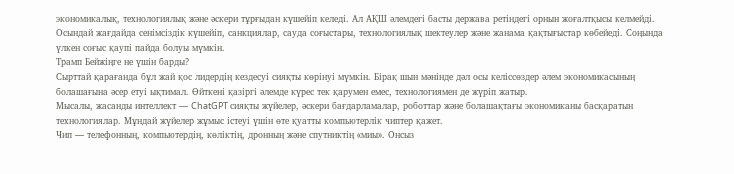экономикалық, технологиялық және әскери тұрғыдан күшейіп келеді. Ал АҚШ әлемдегі басты держава ретіндегі орнын жоғалтқысы келмейді. Осындай жағдайда сенімсіздік күшейіп, санкциялар, сауда соғыстары, технологиялық шектеулер және жанама қақтығыстар көбейеді. Соңында үлкен соғыс қаупі пайда болуы мүмкін.
Трамп Бейжіңге не үшін барды?
Сырттай қарағанда бұл жай қос лидердің кездесуі сияқты көрінуі мүмкін. Бірақ шын мәнінде дәл осы келіссөздер әлем экономикасының болашағына әсер етуі ықтимал. Өйткені қазіргі әлемде күрес тек қарумен емес, технологиямен де жүріп жатыр.
Мысалы, жасанды интеллект — ChatGPT сияқты жүйелер, әскери бағдарламалар, роботтар және болашақтағы экономиканы басқаратын технологиялар. Мұндай жүйелер жұмыс істеуі үшін өте қуатты компьютерлік чиптер қажет.
Чип — телефонның, компьютердің, көліктің, дронның және спутниктің «миы». Онсыз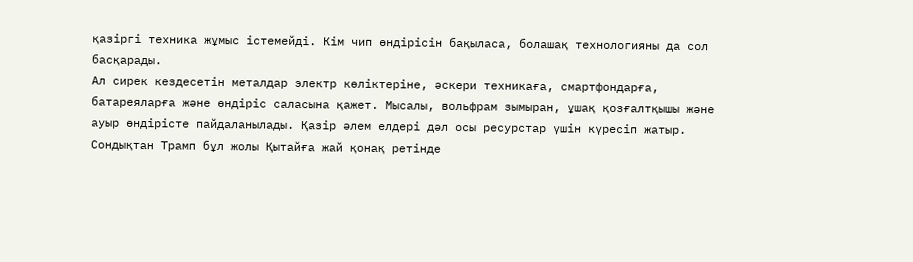қазіргі техника жұмыс істемейді. Кім чип өндірісін бақыласа, болашақ технологияны да сол басқарады.
Ал сирек кездесетін металдар электр көліктеріне, әскери техникаға, смартфондарға, батареяларға және өндіріс саласына қажет. Мысалы, вольфрам зымыран, ұшақ қозғалтқышы және ауыр өндірісте пайдаланылады. Қазір әлем елдері дәл осы ресурстар үшін күресіп жатыр.
Сондықтан Трамп бұл жолы Қытайға жай қонақ ретінде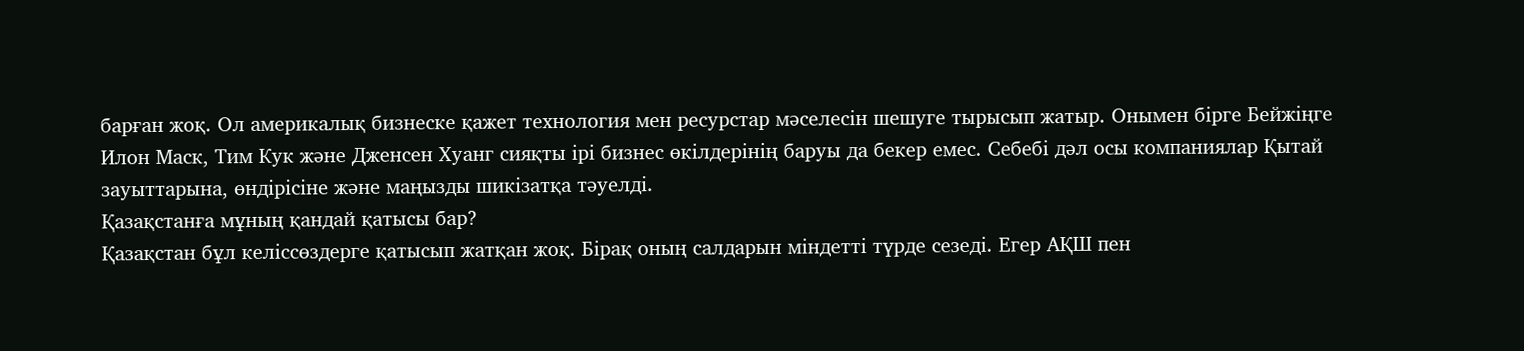барған жоқ. Ол америкалық бизнеске қажет технология мен ресурстар мәселесін шешуге тырысып жатыр. Онымен бірге Бейжіңге Илон Маск, Тим Кук және Дженсен Хуанг сияқты ірі бизнес өкілдерінің баруы да бекер емес. Себебі дәл осы компаниялар Қытай зауыттарына, өндірісіне және маңызды шикізатқа тәуелді.
Қазақстанға мұның қандай қатысы бар?
Қазақстан бұл келіссөздерге қатысып жатқан жоқ. Бірақ оның салдарын міндетті түрде сезеді. Егер АҚШ пен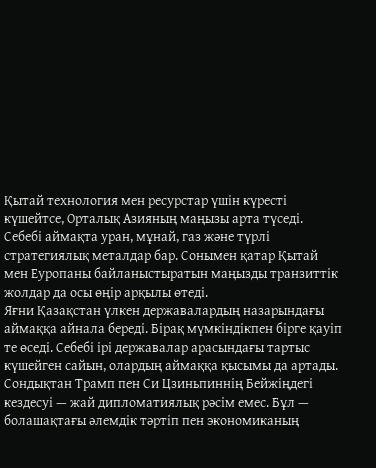Қытай технология мен ресурстар үшін күресті күшейтсе, Орталық Азияның маңызы арта түседі. Себебі аймақта уран, мұнай, газ және түрлі стратегиялық металдар бар. Сонымен қатар Қытай мен Еуропаны байланыстыратын маңызды транзиттік жолдар да осы өңір арқылы өтеді.
Яғни Қазақстан үлкен державалардың назарындағы аймаққа айнала береді. Бірақ мүмкіндікпен бірге қауіп те өседі. Себебі ірі державалар арасындағы тартыс күшейген сайын, олардың аймаққа қысымы да артады.
Сондықтан Трамп пен Си Цзиньпиннің Бейжіңдегі кездесуі — жай дипломатиялық рәсім емес. Бұл — болашақтағы әлемдік тәртіп пен экономиканың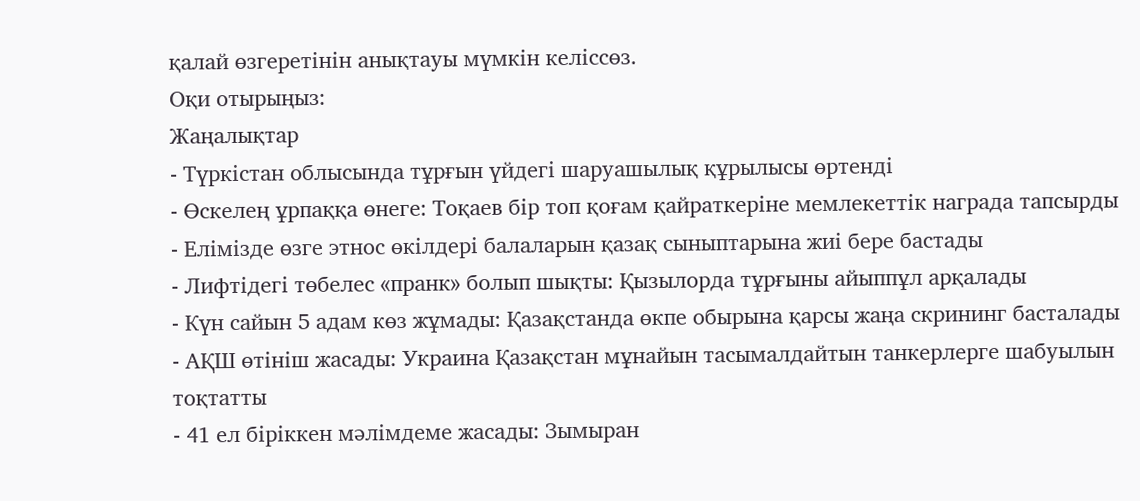қалай өзгеретінін анықтауы мүмкін келіссөз.
Оқи отырыңыз:
Жаңалықтар
- Түркістан облысында тұрғын үйдегі шаруашылық құрылысы өртенді
- Өскелең ұрпаққа өнеге: Тоқаев бір топ қоғам қайраткеріне мемлекеттік награда тапсырды
- Елімізде өзге этнос өкілдері балаларын қазақ сыныптарына жиі бере бастады
- Лифтідегі төбелес «пранк» болып шықты: Қызылорда тұрғыны айыппұл арқалады
- Күн сайын 5 адам көз жұмады: Қазақстанда өкпе обырына қарсы жаңа скрининг басталады
- АҚШ өтініш жасады: Украина Қазақстан мұнайын тасымалдайтын танкерлерге шабуылын тоқтатты
- 41 ел біріккен мәлімдеме жасады: Зымыран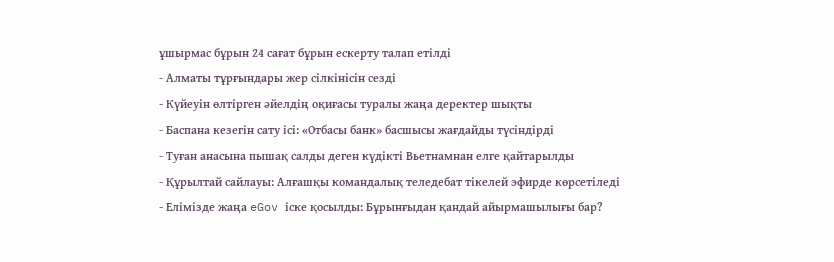ұшырмас бұрын 24 сағат бұрын ескерту талап етілді
- Алматы тұрғындары жер сілкінісін сезді
- Күйеуін өлтірген әйелдің оқиғасы туралы жаңа деректер шықты
- Баспана кезегін сату ісі: «Отбасы банк» басшысы жағдайды түсіндірді
- Туған анасына пышақ салды деген күдікті Вьетнамнан елге қайтарылды
- Құрылтай сайлауы: Алғашқы командалық теледебат тікелей эфирде көрсетіледі
- Елімізде жаңа eGov іске қосылды: Бұрынғыдан қандай айырмашылығы бар?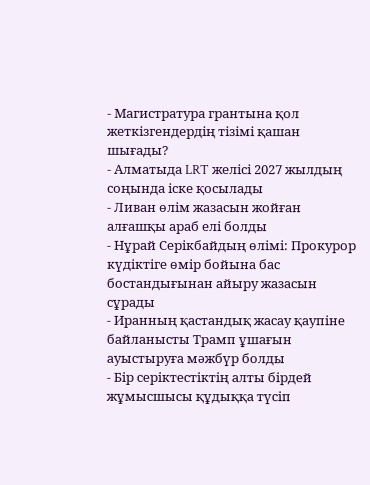- Магистратура грантына қол жеткізгендердің тізімі қашан шығады?
- Алматыда LRT желісі 2027 жылдың соңында іске қосылады
- Ливан өлім жазасын жойған алғашқы араб елі болды
- Нұрай Серікбайдың өлімі: Прокурор күдіктіге өмір бойына бас бостандығынан айыру жазасын сұрады
- Иранның қастандық жасау қаупіне байланысты Трамп ұшағын ауыстыруға мәжбүр болды
- Бір серіктестіктің алты бірдей жұмысшысы құдыққа түсіп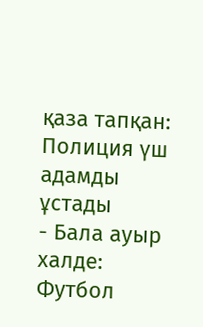қаза тапқан: Полиция үш адамды ұстады
- Бала ауыр халде: Футбол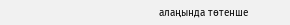алаңында төтенше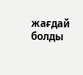жағдай болды